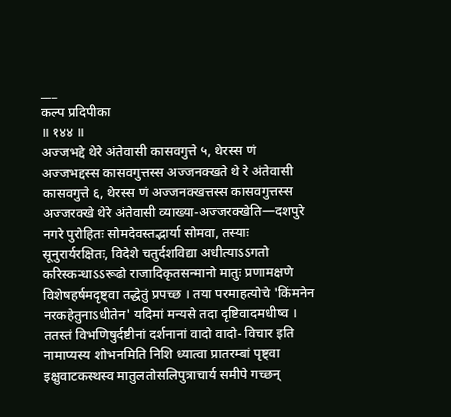___
कल्प प्रदिपीका
॥ १४४ ॥
अज्जभद्दे थेरे अंतेवासी कासवगुत्ते ५, थेरस्स णं अज्जभद्दस्स कासवगुत्तस्स अज्जनक्खते थे रे अंतेवासी कासवगुत्ते ६, थेरस्स णं अज्जनक्खत्तस्स कासवगुत्तस्स अज्जरक्खे थेरे अंतेवासी व्याख्या-अज्जरक्खेति—दशपुरे नगरे पुरोहितः सोमदेवस्तद्भार्या सोमवा, तस्याः सूनुरार्यरक्षितः, विदेशे चतुर्दशविद्या अधीत्याऽऽगतो करिस्कन्धाऽऽरूढो राजादिकृतसन्मानो मातुः प्रणामक्षणे विशेषहर्षमदृष्ट्वा तद्धेतुं प्रपच्छ । तया परमाहत्योचे 'किंमनेन नरकहेतुनाऽधीतेन' यदिमां मन्यसे तदा दृष्टिवादमधीष्व । ततस्तं विभणिषुर्दष्टीनां दर्शनानां वादो वादो- विचार इति नामाप्यस्य शोभनमिति निशि ध्यात्वा प्रातरम्बां पृष्ट्वा इक्षुवाटकस्थस्व मातुलतोसलिपुत्राचार्य समीपे गच्छन्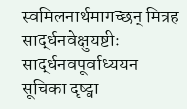स्वमिलनार्थमागच्छन् मित्रह सार्द्धनवेक्षुयष्टीः सार्द्धनवपूर्वाध्ययन सूचिका दृष्ट्वा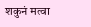शकुनं मत्वा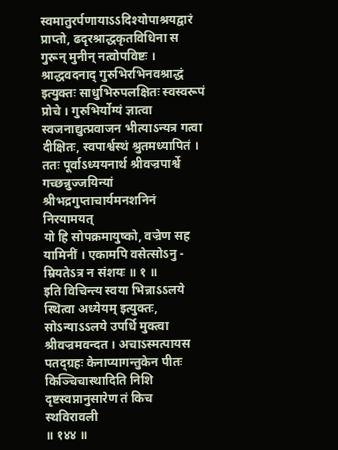स्वमातुरर्पणायाऽऽदिश्योपाश्रयद्वारं प्राप्तो, ढदृरश्राद्धकृतविधिना स गुरून् मुनीन् नत्वोपविष्टः । श्राद्धवदनाद् गुरुभिरभिनवश्राद्धं इत्युक्तः साधुभिरुपलक्षितः स्वस्वरूपं प्रोचे । गुरुभिर्योग्यं ज्ञात्वा स्वजनाद्युत्प्रवाजन भीत्याऽन्यत्र गत्वा दीक्षितः, स्वपार्श्वस्थं श्रुतमध्यापितं । ततः पूर्वाऽध्ययनार्थ श्रीवज्रपार्श्वे गच्छन्नुज्जयिन्यां श्रीभद्रगुप्ताचार्यमनशनिनं निरयामयत्
यो हि सोपक्रमायुष्को, वज्रेण सह यामिनीं । एकामपि वसेत्सोऽनु - म्रियतेऽत्र न संशयः ॥ १ ॥
इति विचिन्त्य स्वया भिन्नाऽऽलये स्थित्वा अध्येयम् इत्युक्तः, सोऽन्याऽऽलये उपर्धि मुक्त्वा श्रीवज्रमवन्दत । अचाऽस्मत्पायस पतद्ग्रहः केनाप्यागन्तुकेन पीतः किञ्चिचास्थादिति निशि दृष्टस्वप्नानुसारेण तं किच
स्थविरावली
॥ १४४ ॥